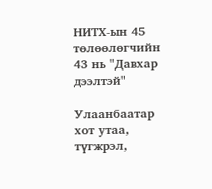НИТХ-ын 45 төлөөлөгчийн 43 нь "Давхар дээлтэй"

Улаанбаатар хот утаа, түгжрэл,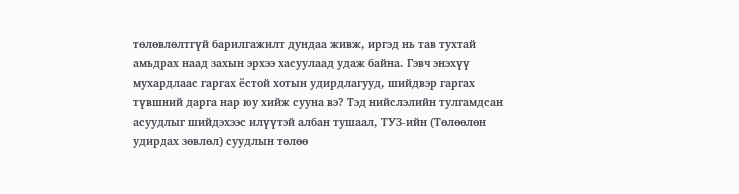төлөвлөлтгүй барилгажилт дундаа живж, иргэд нь тав тухтай амьдрах наад захын эрхээ хасуулаад удаж байна. Гэвч энэхүү мухардлаас гаргах ёстой хотын удирдлагууд, шийдвэр гаргах түвшний дарга нар юу хийж сууна вэ? Тэд нийслэлийн тулгамдсан асуудлыг шийдэхээс илүүтэй албан тушаал, ТУЗ-ийн (Төлөөлөн удирдах зөвлөл) суудлын төлөө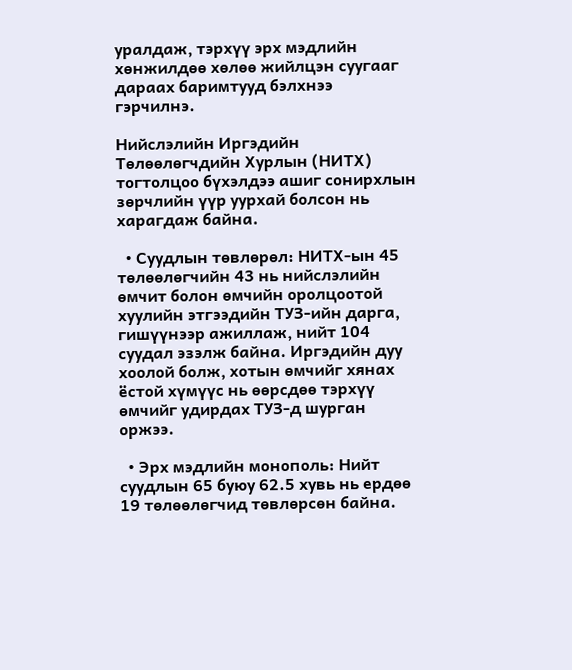уралдаж, тэрхүү эрх мэдлийн хөнжилдөө хөлөө жийлцэн суугааг дараах баримтууд бэлхнээ гэрчилнэ.

Нийслэлийн Иргэдийн Төлөөлөгчдийн Хурлын (НИТХ) тогтолцоо бүхэлдээ ашиг сонирхлын зөрчлийн үүр уурхай болсон нь харагдаж байна.

  • Суудлын төвлөрөл: НИТХ-ын 45 төлөөлөгчийн 43 нь нийслэлийн өмчит болон өмчийн оролцоотой хуулийн этгээдийн ТУЗ-ийн дарга, гишүүнээр ажиллаж, нийт 104 суудал эзэлж байна. Иргэдийн дуу хоолой болж, хотын өмчийг хянах ёстой хүмүүс нь өөрсдөө тэрхүү өмчийг удирдах ТУЗ-д шурган оржээ.

  • Эрх мэдлийн монополь: Нийт суудлын 65 буюу 62.5 хувь нь ердөө 19 төлөөлөгчид төвлөрсөн байна.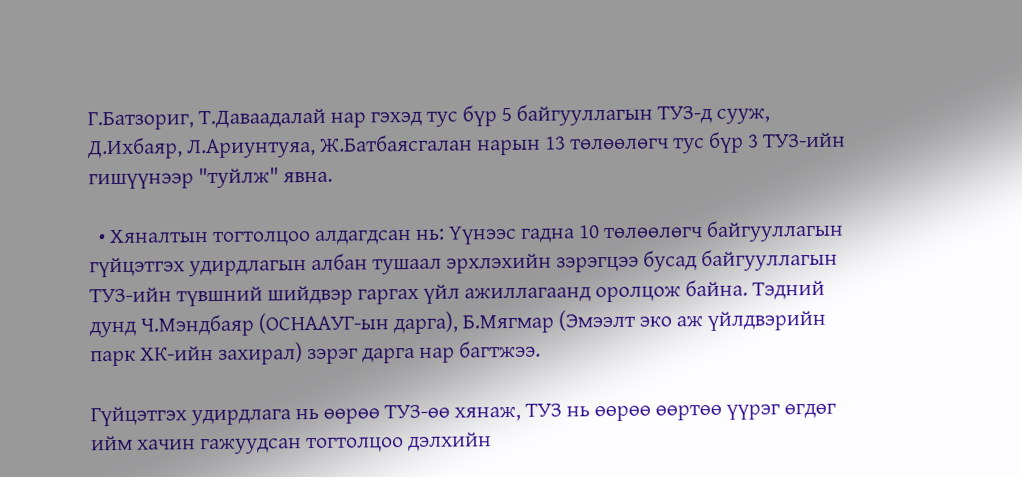Г.Батзориг, Т.Даваадалай нар гэхэд тус бүр 5 байгууллагын ТУЗ-д сууж, Д.Ихбаяр, Л.Ариунтуяа, Ж.Батбаясгалан нарын 13 төлөөлөгч тус бүр 3 ТУЗ-ийн гишүүнээр "туйлж" явна.

  • Хяналтын тогтолцоо алдагдсан нь: Үүнээс гадна 10 төлөөлөгч байгууллагын гүйцэтгэх удирдлагын албан тушаал эрхлэхийн зэрэгцээ бусад байгууллагын ТУЗ-ийн түвшний шийдвэр гаргах үйл ажиллагаанд оролцож байна. Тэдний дунд Ч.Мэндбаяр (ОСНААУГ-ын дарга), Б.Мягмар (Эмээлт эко аж үйлдвэрийн парк ХК-ийн захирал) зэрэг дарга нар багтжээ.

Гүйцэтгэх удирдлага нь өөрөө ТУЗ-өө хянаж, ТУЗ нь өөрөө өөртөө үүрэг өгдөг ийм хачин гажуудсан тогтолцоо дэлхийн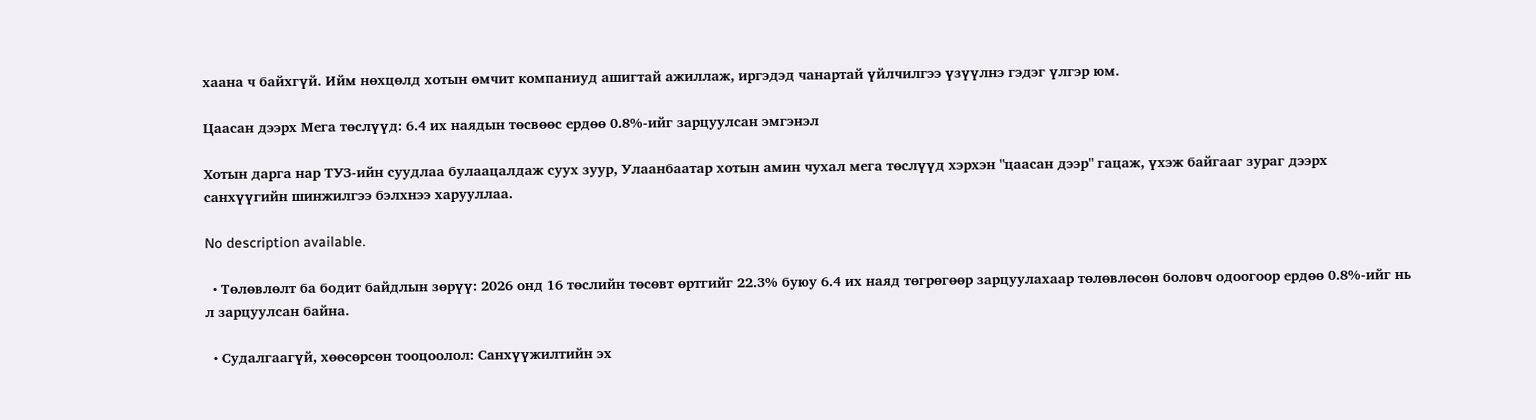хаана ч байхгүй. Ийм нөхцөлд хотын өмчит компаниуд ашигтай ажиллаж, иргэдэд чанартай үйлчилгээ үзүүлнэ гэдэг үлгэр юм.

Цаасан дээрх Мега төслүүд: 6.4 их наядын төсвөөс ердөө 0.8%-ийг зарцуулсан эмгэнэл

Хотын дарга нар ТУЗ-ийн суудлаа булаацалдаж суух зуур, Улаанбаатар хотын амин чухал мега төслүүд хэрхэн "цаасан дээр" гацаж, үхэж байгааг зураг дээрх санхүүгийн шинжилгээ бэлхнээ харууллаа.

No description available.

  • Төлөвлөлт ба бодит байдлын зөрүү: 2026 онд 16 төслийн төсөвт өртгийг 22.3% буюу 6.4 их наяд төгрөгөөр зарцуулахаар төлөвлөсөн боловч одоогоор ердөө 0.8%-ийг нь л зарцуулсан байна.

  • Судалгаагүй, хөөсөрсөн тооцоолол: Санхүүжилтийн эх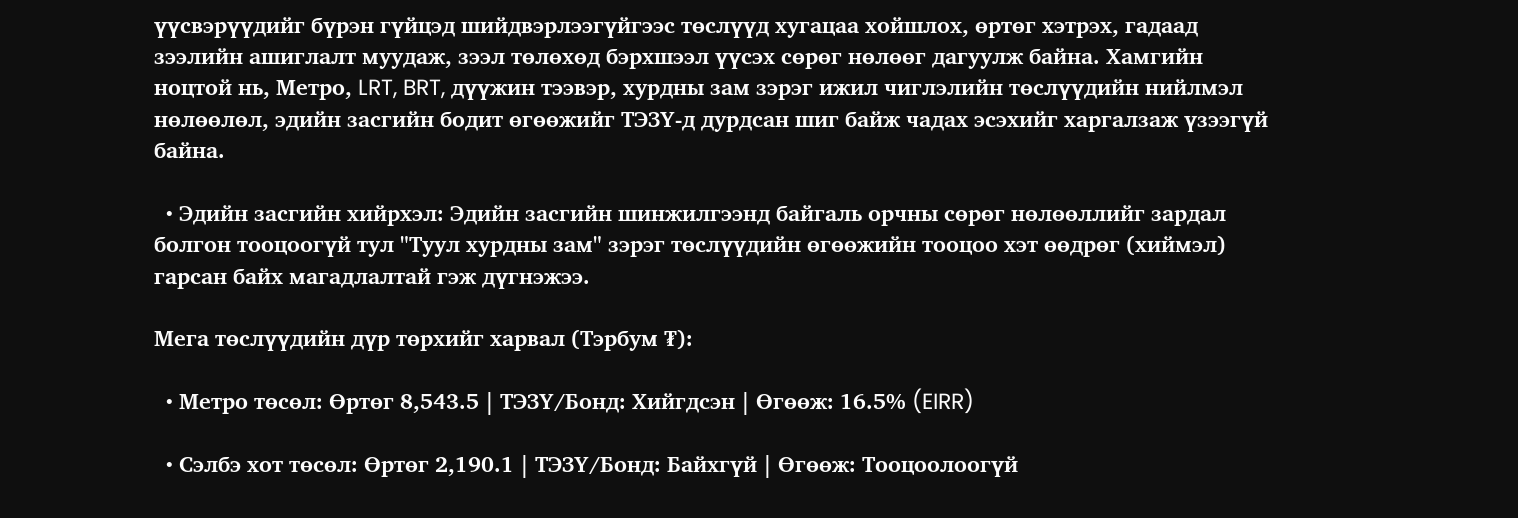үүсвэрүүдийг бүрэн гүйцэд шийдвэрлээгүйгээс төслүүд хугацаа хойшлох, өртөг хэтрэх, гадаад зээлийн ашиглалт муудаж, зээл төлөхөд бэрхшээл үүсэх сөрөг нөлөөг дагуулж байна. Хамгийн ноцтой нь, Метро, LRT, BRT, дүүжин тээвэр, хурдны зам зэрэг ижил чиглэлийн төслүүдийн нийлмэл нөлөөлөл, эдийн засгийн бодит өгөөжийг ТЭЗҮ-д дурдсан шиг байж чадах эсэхийг харгалзаж үзээгүй байна.

  • Эдийн засгийн хийрхэл: Эдийн засгийн шинжилгээнд байгаль орчны сөрөг нөлөөллийг зардал болгон тооцоогүй тул "Туул хурдны зам" зэрэг төслүүдийн өгөөжийн тооцоо хэт өөдрөг (хиймэл) гарсан байх магадлалтай гэж дүгнэжээ.

Мега төслүүдийн дүр төрхийг харвал (Тэрбум ₮):

  • Метро төсөл: Өртөг 8,543.5 | ТЭЗҮ/Бонд: Хийгдсэн | Өгөөж: 16.5% (EIRR)

  • Сэлбэ хот төсөл: Өртөг 2,190.1 | ТЭЗҮ/Бонд: Байхгүй | Өгөөж: Тооцоолоогүй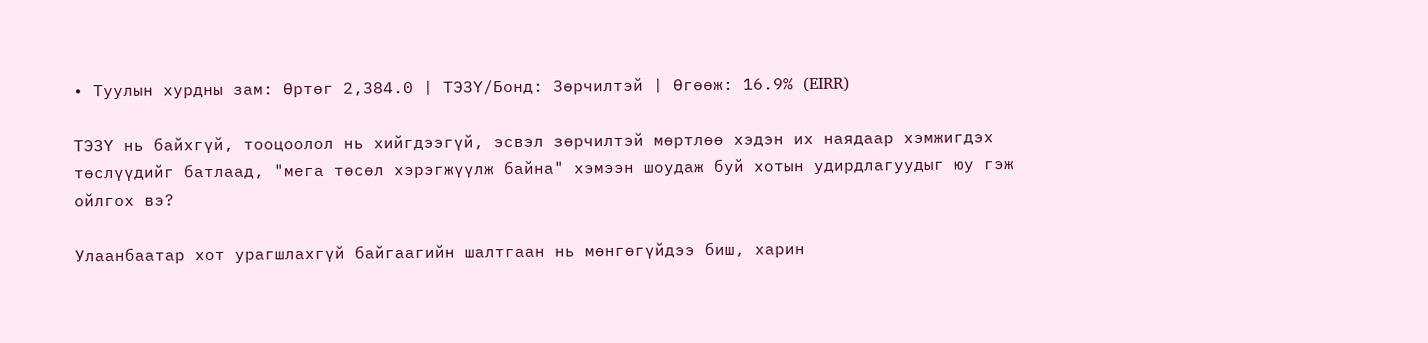• Туулын хурдны зам: Өртөг 2,384.0 | ТЭЗҮ/Бонд: Зөрчилтэй | Өгөөж: 16.9% (EIRR)

ТЭЗҮ нь байхгүй, тооцоолол нь хийгдээгүй, эсвэл зөрчилтэй мөртлөө хэдэн их наядаар хэмжигдэх төслүүдийг батлаад, "мега төсөл хэрэгжүүлж байна" хэмээн шоудаж буй хотын удирдлагуудыг юу гэж ойлгох вэ?

Улаанбаатар хот урагшлахгүй байгаагийн шалтгаан нь мөнгөгүйдээ биш, харин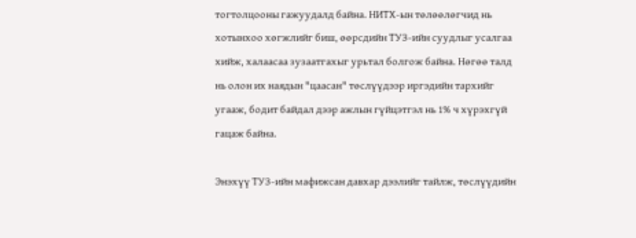тогтолцооны гажуудалд байна. НИТХ-ын төлөөлөгчид нь хотынхоо хөгжлийг биш, өөрсдийн ТУЗ-ийн суудлыг усалгаа хийж, халаасаа зузаатгахыг урьтал болгож байна. Нөгөө талд нь олон их наядын "цаасан" төслүүдээр иргэдийн тархийг угааж, бодит байдал дээр ажлын гүйцэтгэл нь 1% ч хүрэхгүй гацаж байна.

Энэхүү ТУЗ-ийн мафижсан давхар дээлийг тайлж, төслүүдийн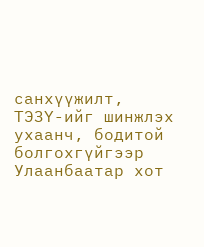санхүүжилт, ТЭЗҮ-ийг шинжлэх ухаанч, бодитой болгохгүйгээр Улаанбаатар хот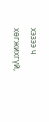хэзээ ч хөгжихгүй,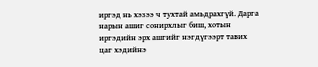иргэд нь хэзээ ч тухтай амьдрахгүй. Дарга нарын ашиг сонирхлыг биш, хотын иргэдийн эрх ашгийг нэгдүгээрт тавих цаг хэдийнэ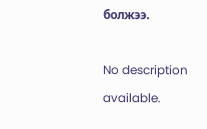болжээ.

No description available.